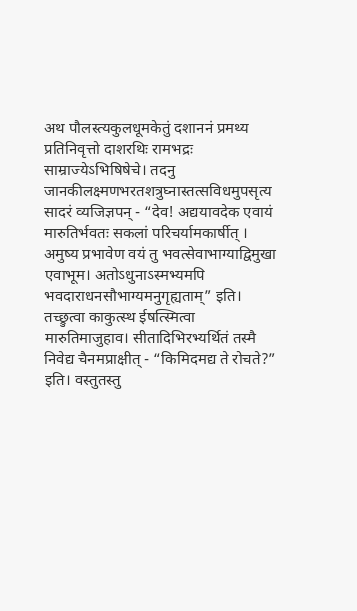अथ पौलस्त्यकुलधूमकेतुं दशाननं प्रमथ्य प्रतिनिवृत्तो दाशरथिः रामभद्रः साम्राज्येऽभिषिषेचे। तदनु जानकीलक्ष्मणभरतशत्रुघ्नास्तत्सविधमुपसृत्य सादरं व्यजिज्ञपन् - “देव! अद्ययावदेक एवायं मारुतिर्भवतः सकलां परिचर्यामकार्षीत् । अमुष्य प्रभावेण वयं तु भवत्सेवाभाग्याद्विमुखा एवाभूम। अतोऽधुनाऽस्मभ्यमपि भवदाराधनसौभाग्यमनुगृह्यताम्” इति।
तच्छ्रुत्वा काकुत्स्थ ईषत्स्मित्वा मारुतिमाजुहाव। सीतादिभिरभ्यर्थितं तस्मै निवेद्य चैनमप्राक्षीत् - “किमिदमद्य ते रोचते?” इति। वस्तुतस्तु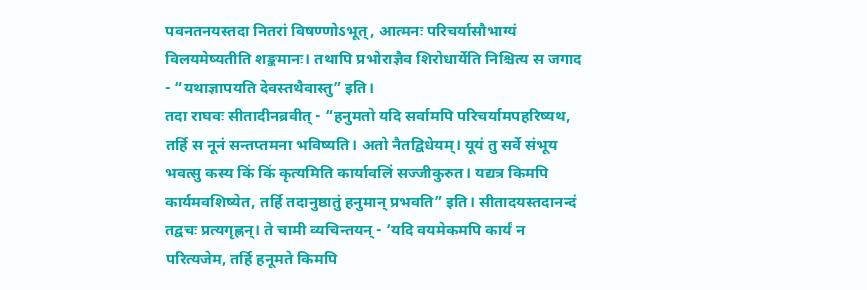पवनतनयस्तदा नितरां विषण्णोऽभूत्, आत्मनः परिचर्यासौभाग्यं विलयमेष्यतीति शङ्कमानः। तथापि प्रभोराज्ञैव शिरोधार्येति निश्चित्य स जगाद - “यथाज्ञापयति देवस्तथैवास्तु” इति।
तदा राघवः सीतादीनब्रवीत् - “हनुमतो यदि सर्वामपि परिचर्यामपहरिष्यथ, तर्हि स नूनं सन्तप्तमना भविष्यति। अतो नैतद्विधेयम्। यूयं तु सर्वे संभूय भवत्सु कस्य किं किं कृत्यमिति कार्यावलिं सज्जीकुरुत। यद्यत्र किमपि कार्यमवशिष्येत, तर्हि तदानुष्ठातुं हनुमान् प्रभवति” इति। सीतादयस्तदानन्दं तद्वचः प्रत्यगृह्णन्। ते चामी व्यचिन्तयन् - ‘यदि वयमेकमपि कार्यं न परित्यजेम, तर्हि हनूमते किमपि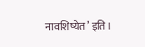नावशिष्येत’ इति।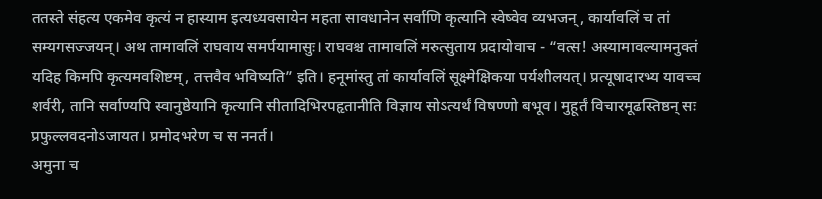ततस्ते संहत्य एकमेव कृत्यं न हास्याम इत्यध्यवसायेन महता सावधानेन सर्वाणि कृत्यानि स्वेष्वेव व्यभजन्, कार्यावलिं च तां सम्यगसज्जयन्। अथ तामावलिं राघवाय समर्पयामासुः। राघवश्च तामावलिं मरुत्सुताय प्रदायोवाच - “वत्स! अस्यामावल्यामनुक्तं यदिह किमपि कृत्यमवशिष्टम्, तत्तवैव भविष्यति” इति। हनूमांस्तु तां कार्यावलिं सूक्ष्मेक्षिकया पर्यशीलयत्। प्रत्यूषादारभ्य यावच्च शर्वरी, तानि सर्वाण्यपि स्वानुष्ठेयानि कृत्यानि सीतादिभिरपहृतानीति विज्ञाय सोऽत्यर्थं विषण्णो बभूव। मुहूर्तं विचारमूढस्तिष्ठन् सः प्रफुल्लवदनोऽजायत। प्रमोदभरेण च स ननर्त।
अमुना च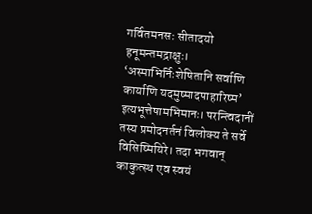गर्वितमनसः सीतादयो हनूमन्तमद्राक्षुः। ‘अस्माभिर्निःशेषितानि सर्वाणि कार्याणि यदमुष्मादपाहारिष्म’ इत्यभूत्तेषामभिमानः। परन्त्विदानीं तस्य प्रमोदनर्तनं विलोक्य ते सर्वे विसिष्मियिरे। तदा भगवान् काकुत्स्थ एव स्वयं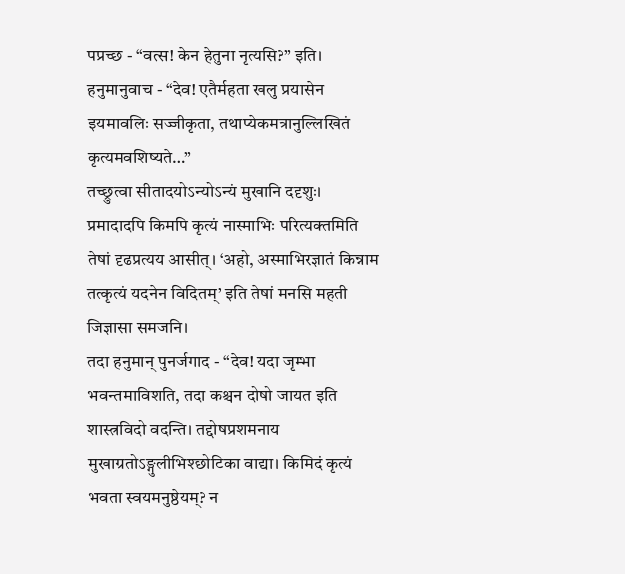पप्रच्छ - “वत्स! केन हेतुना नृत्यसि?” इति। हनुमानुवाच - “देव! एतैर्महता खलु प्रयासेन इयमावलिः सज्जीकृता, तथाप्येकमत्रानुल्लिखितं कृत्यमवशिष्यते…”
तच्छ्रुत्वा सीतादयोऽन्योऽन्यं मुखानि ददृशुः। प्रमादादपि किमपि कृत्यं नास्माभिः परित्यक्तमिति तेषां दृढप्रत्यय आसीत्। ‘अहो, अस्माभिरज्ञातं किन्नाम तत्कृत्यं यदनेन विदितम्’ इति तेषां मनसि महती जिज्ञासा समजनि।
तदा हनुमान् पुनर्जगाद - “देव! यदा जृम्भा भवन्तमाविशति, तदा कश्चन दोषो जायत इति शास्त्रविदो वदन्ति। तद्दोषप्रशमनाय मुखाग्रतोऽङ्गुलीभिश्छोटिका वाद्या। किमिदं कृत्यं भवता स्वयमनुष्ठेयम्? न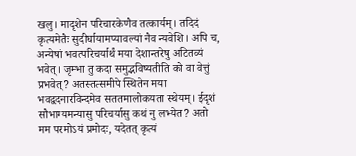खलु। मादृशेन परिचारकेणैव तत्कार्यम्। तदिदं कृत्यमेतैः सुदीर्घायामप्यावल्यां नैव न्यवेशि। अपि च, अन्येषां भवत्परिचर्यार्थं मया देशान्तरेषु अटितव्यं भवेत्। जृम्भा तु कदा समुद्भविष्यतीति को वा वेत्तुं प्रभवेत्? अतस्तत्समीपे स्थितेन मया भवद्वदनारविन्दमेव सततमालोकयता स्थेयम्। ईदृशं सौभाग्यमन्यासु परिचर्यासु कथं नु लभ्येत? अतो मम परमोऽयं प्रमोदः, यदेतत् कृत्यं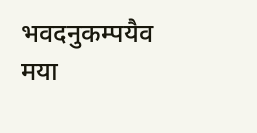भवदनुकम्पयैव मया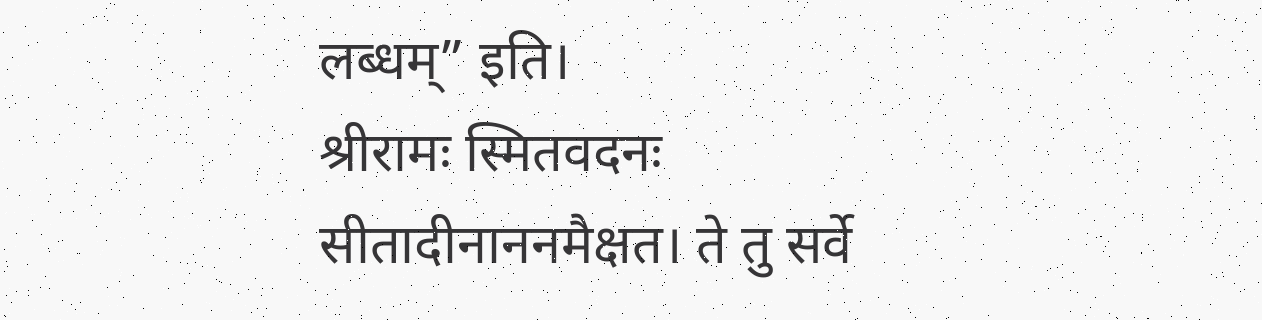लब्धम्” इति।
श्रीरामः स्मितवदनः सीतादीनाननमैक्षत। ते तु सर्वे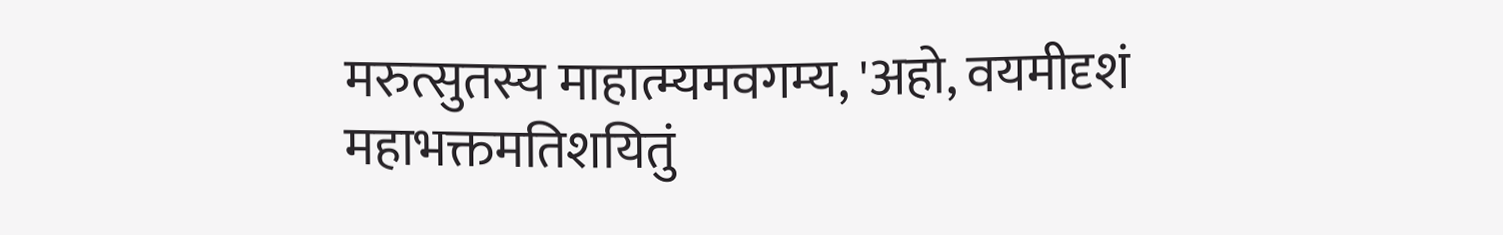मरुत्सुतस्य माहात्म्यमवगम्य, 'अहो, वयमीदृशं महाभक्तमतिशयितुं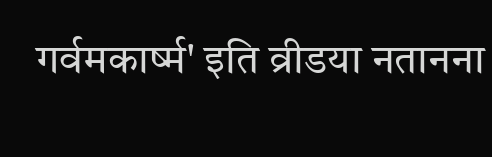गर्वमकार्ष्म' इति व्रीडया नतानना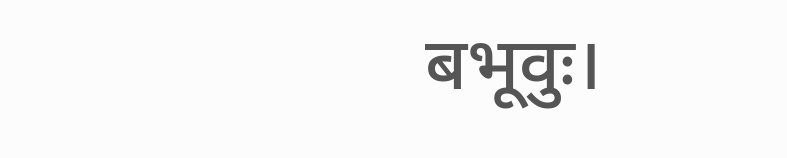बभूवुः।